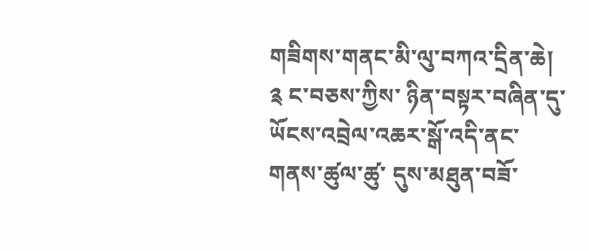གཟིགས་གནང་མི་ལུ་བཀའ་དྲིན་ཆེ།
༉ ང་བཅས་ཀྱིས་ ཉིན་བསྟར་བཞིན་དུ་
ཡོངས་འབྲེལ་འཆར་སྒོ་འདི་ནང་
གནས་ཚུལ་ཚུ་ དུས་མཐུན་བཟོ་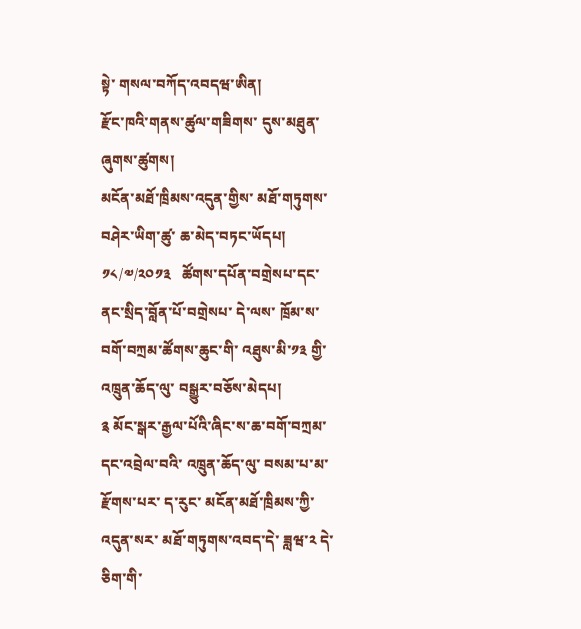སྟེ་ གསལ་བཀོད་འབདཝ་ཨིན།
རྫོང་ཁའི་གནས་ཚུལ་གཟིགས་ དུས་མཐུན་ཞུགས་ཚུགས།
མངོན་མཐོ་ཁྲིམས་འདུན་གྱིས་ མཐོ་གཏུགས་བཤེར་ཡིག་ཚུ་ ཆ་མེད་བཏང་ཡོདཔ།
༡༨/༧/༢༠༡༣   ཚོགས་དཔོན་བགྲེསཔ་དང་ ནང་སྲིད་བློན་པོ་བགྲེསཔ་ དེ་ལས་ ཁྲོམ་ས་བགོ་བཀྲམ་ཚོགས་ཆུང་གི་ འཐུས་མི་༡༣ གྱི་ འཁྲུན་ཆོད་ལུ་ བསྒྱུར་བཅོས་མེདཔ།
༉ མོང་སྒར་རྒྱལ་པོའི་ཞིང་ས་ཆ་བགོ་བཀྲམ་དང་འབྲེལ་བའི་ འཁྲུན་ཆོད་ལུ་ བསམ་པ་མ་རྫོགས་པར་ ད་རུང་ མངོན་མཐོ་ཁྲིམས་ཀྱི་འདུན་སར་ མཐོ་གཏུགས་འབད་དེ་ ཟླཝ་༢ དེ་ཅིག་གི་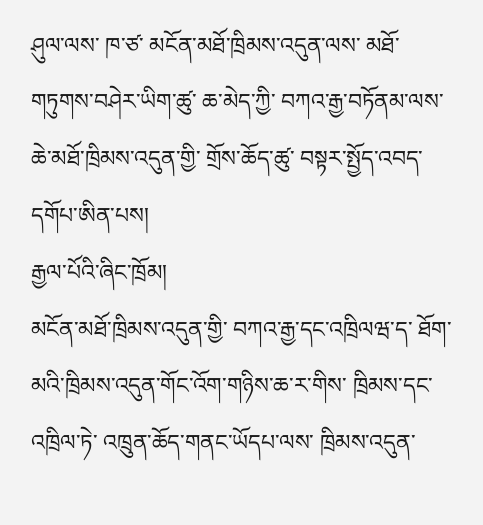ཤུལ་ལས་ ཁ་ཙ་ མངོན་མཐོ་ཁྲིམས་འདུན་ལས་ མཐོ་གཏུགས་བཤེར་ཡིག་ཚུ་ ཆ་མེད་ཀྱི་ བཀའ་རྒྱ་བཏོནམ་ལས་ ཆེ་མཐོ་ཁྲིམས་འདུན་གྱི་ གྲོས་ཆོད་ཚུ་ བསྟར་སྤྱོད་འབད་དགོཔ་ཨིན་པས།
རྒྱལ་པོའི་ཞིང་ཁྲོམ།
མངོན་མཐོ་ཁྲིམས་འདུན་གྱི་ བཀའ་རྒྱ་དང་འཁྲིལཝ་ད་ ཐོག་མའི་ཁྲིམས་འདུན་གོང་འོག་གཉིས་ཆ་ར་གིས་ ཁྲིམས་དང་འཁྲིལ་ཏེ་ འཁྲུན་ཆོད་གནང་ཡོདཔ་ལས་ ཁྲིམས་འདུན་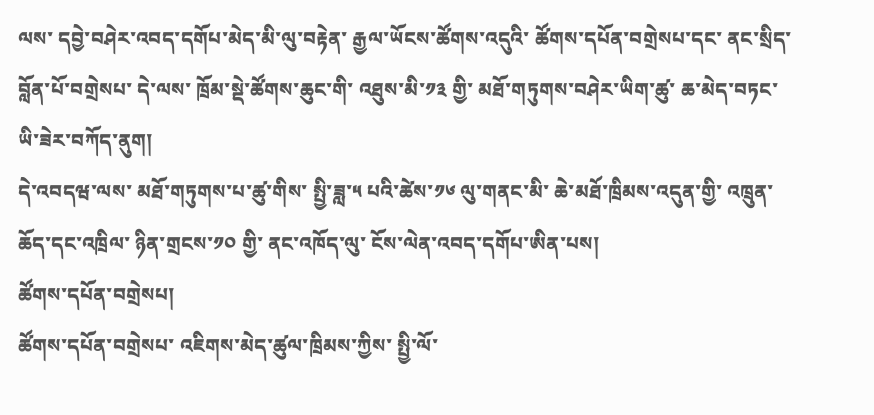ལས་ དབྱེ་བཤེར་འབད་དགོཔ་མེད་མི་ལུ་བརྟེན་ རྒྱལ་ཡོངས་ཚོགས་འདུའི་ ཚོགས་དཔོན་བགྲེསཔ་དང་ ནང་སྲིད་བློན་པོ་བགྲེསཔ་ དེ་ལས་ ཁྲོམ་སྡེ་ཚོགས་ཆུང་གི་ འཐུས་མི་༡༣ གྱི་ མཐོ་གཏུགས་བཤེར་ཡིག་ཚུ་ ཆ་མེད་བཏང་ཡི་ཟེར་བཀོད་ནུག།
དེ་འབདཝ་ལས་ མཐོ་གཏུགས་པ་ཚུ་གིས་ སྤྱི་ཟླ་༥ པའི་ཚེས་༡༦ ལུ་གནང་མི་ ཆེ་མཐོ་ཁྲིམས་འདུན་གྱི་ འཁྲུན་ཆོད་དང་འཁྲིལ་ ཉིན་གྲངས་༡༠ གྱི་ ནང་འཁོད་ལུ་ ངོས་ལེན་འབད་དགོཔ་ཨིན་པས།
ཚོགས་དཔོན་བགྲེསཔ།
ཚོགས་དཔོན་བགྲེསཔ་ འཇིགས་མེད་ཚུལ་ཁྲིམས་ཀྱིས་ སྤྱི་ལོ་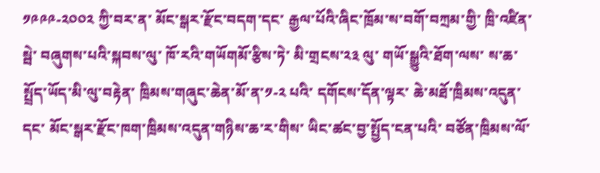༡༩༩༩-༢༠༠༢ ཀྱི་བར་ན་ མོང་སྒར་རྫོང་བདག་དང་ རྒྱལ་པོའི་ཞིང་ཁྲོམ་ས་བགོ་བཀྲམ་གྱི་ ཁྲི་འཛིན་སྦེ་ བཞུགས་པའི་སྐབས་ལུ་ ཁོ་རའི་གཡོགམོ་རྩིས་ཏེ་ མི་གྲངས་༢༣ ལུ་ གཡོ་སྒྱུའི་ཐོག་ལས་ ས་ཆ་སྤྲོད་ཡོད་མི་ལུ་བརྟེན་ ཁྲིམས་གཞུང་ཆེན་མོ་ན་༡-༢ པའི་ དགོངས་དོན་ལྟར་ ཆེ་མཐོ་ཁྲིམས་འདུན་དང་ མོང་སྒར་རྫོང་ཁག་ཁྲིམས་འདུན་གཉིས་ཆ་ར་གིས་ ཡིང་ཚང་བྱ་སྤྱོད་ངན་པའི་ བཙོན་ཁྲིམས་ལོ་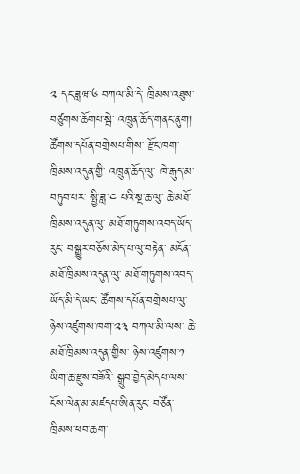༢ དང་ཟླཝ་༦ བཀལ་མི་དེ་ ཁྲིམས་འཐུས་བཙུགས་ཆོགཔ་སྦེ་ འཁྲུན་ཆོད་གནང་ནུག།
ཚོགས་དཔོན་བགྲེསཔ་གིས་ རྫོང་ཁག་ཁྲིམས་འདུན་གྱི་ འཁྲུན་ཆོད་ལུ་ ཁེ་རྒུད་མ་བཏུབ་པར་ སྤྱི་ཟླ་༤ པའི་སྔ་ཆ་ལུ་ ཆེ་མཐོ་ཁྲིམས་འདུན་ལུ་ མཐོ་གཏུགས་འབད་ཡོད་རུང་ བསྒྱུར་བཅོས་མེད་པ་ལུ་བརྟེན་ མངོན་མཐོ་ཁྲིམས་འདུན་ལུ་ མཐོ་གཏུགས་འབད་ཡོད་མི་དེ་ཡང་ ཚོགས་དཔོན་བགྲེསཔ་ལུ་ ཉེས་འཛུགས་ཁག་༢༣ བཀལ་མི་ལས་ ཆེ་མཐོ་ཁྲིམས་འདུན་གྱིས་ ཉེས་འཛུགས་༡ ཡིག་ཆ་རྫུས་བཟོའི་ སྒྲུབ་བྱེད་མེདཔ་ལས་ ངོས་ལེན་མ་མཛདཔ་ཨིན་རུང་ བཙོན་ཁྲིམས་ཕབ་ཆག་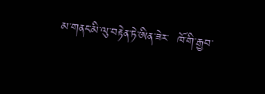མ་གནང་མི་ལུ་བརྟེན་ཏེ་ཨིན་ཟེར་  ཁོ་གི་རྒྱབ་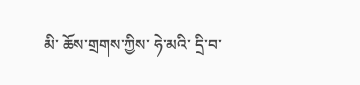མི་ ཆོས་གྲགས་ཀྱིས་ ཧེ་མའི་ དྲི་བ་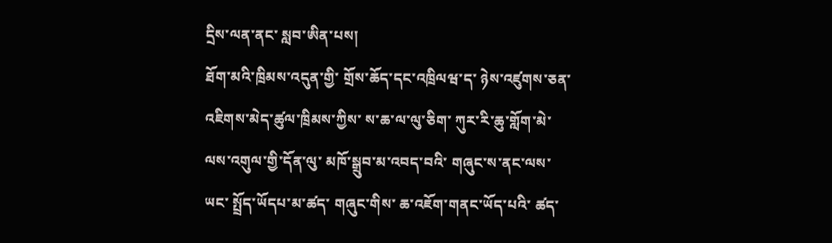དྲིས་ལན་ནང་ སླབ་ཨིན་པས།
ཐོག་མའི་ཁྲིམས་འདུན་གྱི་ གྲོས་ཆོད་དང་འཁྲིལཝ་ད་ ཉེས་འཛུགས་ཅན་འཇིགས་མེད་ཚུལ་ཁྲིམས་ཀྱིས་ ས་ཆ་ལ་ལུ་ཅིག་ ཀུར་རི་ཆུ་གློག་མེ་ལས་འགུལ་གྱི་དོན་ལུ་ མཁོ་སྒྲུབ་མ་འབད་བའི་ གཞུང་ས་ནང་ལས་ཡང་ སྤྲོད་ཡོདཔ་མ་ཚད་ གཞུང་གིས་ ཆ་འཇོག་གནང་ཡོད་པའི་ ཚད་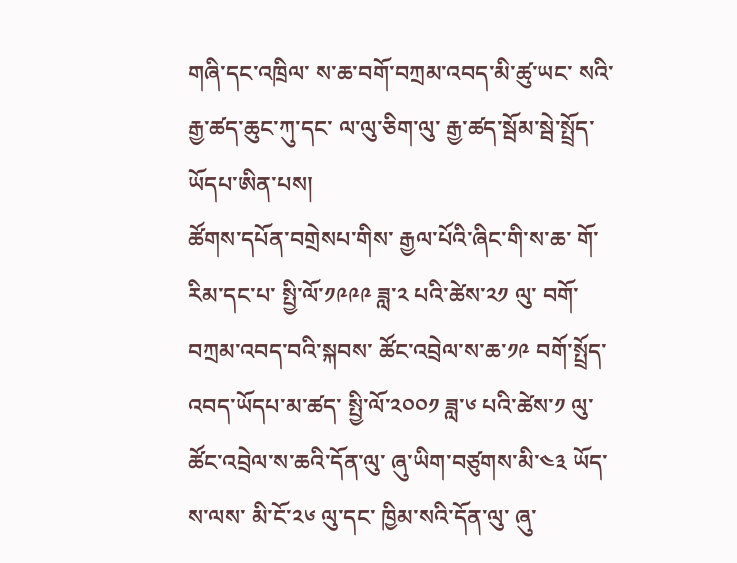གཞི་དང་འཁྲིལ་ ས་ཆ་བགོ་བཀྲམ་འབད་མི་ཚུ་ཡང་ སའི་རྒྱ་ཚད་ཆུང་ཀུ་དང་ ལ་ལུ་ཅིག་ལུ་ རྒྱ་ཚད་སྦོམ་སྦེ་སྤྲོད་ཡོདཔ་ཨིན་པས།
ཚོགས་དཔོན་བགྲེསཔ་གིས་ རྒྱལ་པོའི་ཞིང་གི་ས་ཆ་ གོ་རིམ་དང་པ་ སྤྱི་ལོ་༡༩༩༩ ཟླ་༢ པའི་ཚེས་༢༡ ལུ་ བགོ་བཀྲམ་འབད་བའི་སྐབས་ ཚོང་འབྲེལ་ས་ཆ་༡༩ བགོ་སྤྲོད་འབད་ཡོདཔ་མ་ཚད་ སྤྱི་ལོ་༢༠༠༡ ཟླ་༦ པའི་ཚེས་༡ ལུ་ ཚོང་འབྲེལ་ས་ཆའི་དོན་ལུ་ ཞུ་ཡིག་བཙུགས་མི་༤༣ ཡོད་ས་ལས་ མི་ངོ་༢༦ ལུ་དང་ ཁྱིམ་སའི་དོན་ལུ་ ཞུ་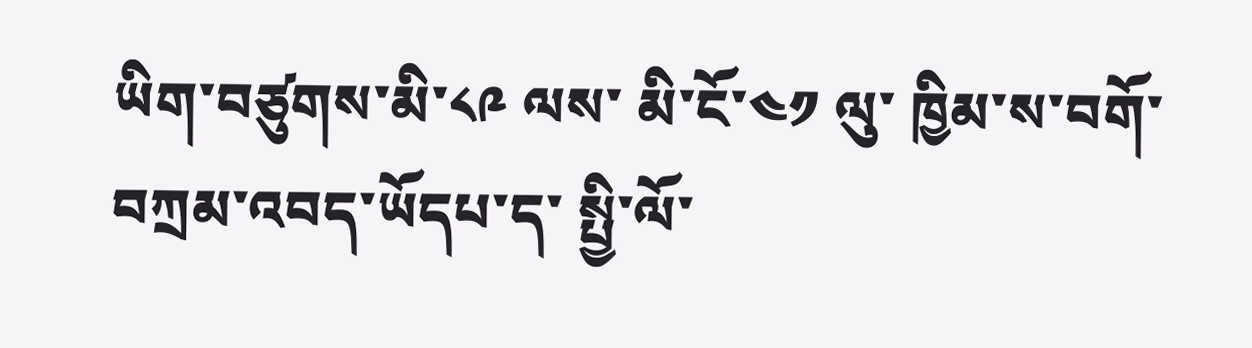ཡིག་བཙུགས་མི་༨༩ ལས་ མི་ངོ་༤༡ ལུ་ ཁྱིམ་ས་བགོ་བཀྲམ་འབད་ཡོདཔ་ད་ སྤྱི་ལོ་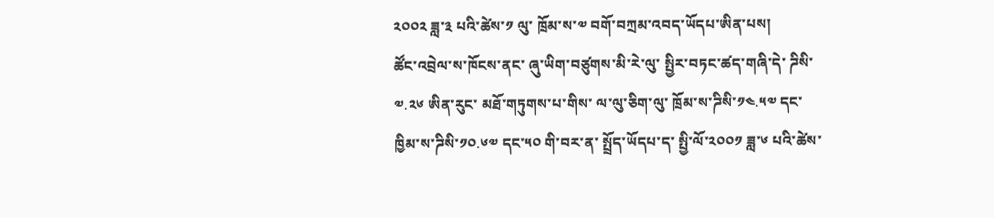༢༠༠༢ ཟླ་༣ པའི་ཚེས་༡ ལུ་ ཁྲོམ་ས་༧ བགོ་བཀྲམ་འབད་ཡོདཔ་ཨིན་པས།
ཚོང་འབྲེལ་ས་ཁོངས་ནང་ ཞུ་ཡིག་བཙུགས་མི་རེ་ལུ་ སྤྱིར་བཏང་ཚད་གཞི་དེ་ ཌིསི་༧.༢༦ ཨིན་རུང་ མཐོ་གཏུགས་པ་གིས་ ལ་ལུ་ཅིག་ལུ་ ཁྲོམ་ས་ཌིསི་༡༤.༥༧ དང་ ཁྱིམ་ས་ཌིསི་༡༠.༦༧ དང་༥༠ གི་བར་ན་ སྤྲོད་ཡོདཔ་ད་ སྤྱི་ལོ་༢༠༠༡ ཟླ་༦ པའི་ཚེས་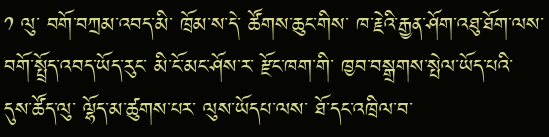༡ ལུ་ བགོ་བཀྲམ་འབད་མི་ ཁྲོམ་ས་དེ་ ཚོགས་ཆུང་གིས་ ཁ་རྗེའི་རྒྱན་ཤོག་འཐུ་ཐོག་ལས་ བགོ་སྤྲོད་འབད་ཡོད་རུང་ མི་ངོ་མང་ཤོས་ར་ རྫོང་ཁག་གི་ ཁྱབ་བསྒྲགས་སྤེལ་ཡོད་པའི་ དུས་ཚོད་ལུ་ ལྷོད་མ་ཚུགས་པར་ ལུས་ཡོདཔ་ལས་ ཐོ་དང་འཁྲིལ་བ་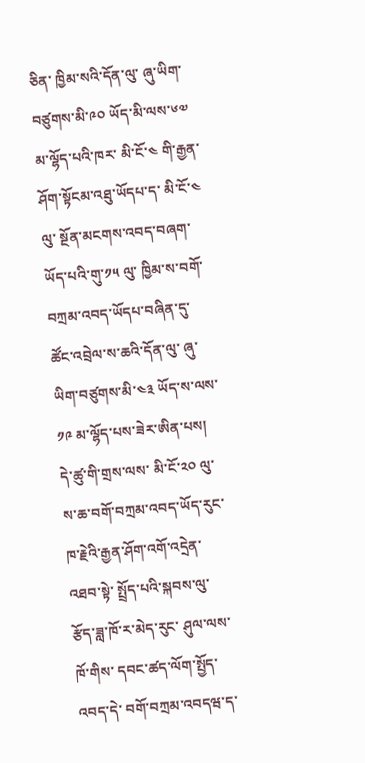ཅིན་ ཁྱིམ་སའི་དོན་ལུ་ ཞུ་ཡིག་བཙུགས་མི་༩༠ ཡོད་མི་ལས་༦༧ མ་ལྷོད་པའི་ཁར་ མི་ངོ་༤ གི་རྒྱན་ཤོག་སྟོངམ་འཐུ་ཡོདཔ་ད་ མི་ངོ་༤ ལུ་ སྔོན་མངགས་འབད་བཞག་ཡོད་པའི་གུ་༡༥ ལུ་ ཁྱིམ་ས་བགོ་བཀྲམ་འབད་ཡོདཔ་བཞིན་དུ་ ཚོང་འབྲེལ་ས་ཆའི་དོན་ལུ་ ཞུ་ཡིག་བཙུགས་མི་༤༣ ཡོད་ས་ལས་༡༩ མ་ལྷོད་པས་ཟེར་ཨིན་པས།
དེ་ཚུ་གི་གྲས་ལས་ མི་ངོ་༢༠ ལུ་ ས་ཆ་བགོ་བཀྲམ་འབད་ཡོད་རུང་ ཁ་རྗེའི་རྒྱན་ཤོག་འགོ་འདྲེན་འཐབ་སྟེ་ སྤྲོད་པའི་སྐབས་ལུ་ རྩོད་ཟླ་ཁོ་ར་མེད་རུང་ ཤུལ་ལས་ ཁོ་གིས་ དབང་ཚད་ལོག་སྤྱོད་འབད་དེ་ བགོ་བཀྲམ་འབདཝ་ད་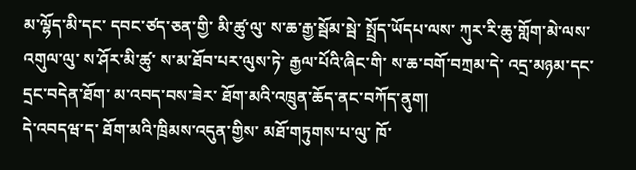མ་ལྷོད་མི་དང་ དབང་ཙད་ཅན་གྱི་ མི་ཚུ་ལུ་ ས་ཆ་རྒྱ་སྦོམ་སྦེ་ སྤྲོད་ཡོདཔ་ལས་ ཀུར་རི་ཆུ་གློག་མེ་ལས་འགུལ་ལུ་ ས་ཤོར་མི་ཚུ་ ས་མ་ཐོབ་པར་ལུས་ཏེ་ རྒྱལ་པོའི་ཞིང་གི་ ས་ཆ་བགོ་བཀྲམ་དེ་ འདྲ་མཉམ་དང་ དྲང་བདེན་ཐོག་ མ་འབད་བས་ཟེར་ ཐོག་མའི་འཁྲུན་ཆོད་ནང་བཀོད་ནུག།
དེ་འབདཝ་ད་ ཐོག་མའི་ཁྲིམས་འདུན་གྱིས་ མཐོ་གཏུགས་པ་ལུ་ ཁོ་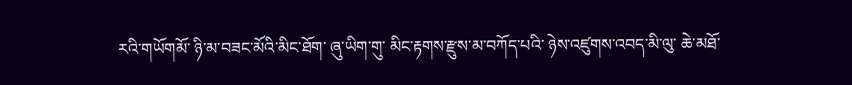རའི་གཡོགམོ་ ཉི་མ་བཟང་མོའི་མིང་ཐོག་ ཞུ་ཡིག་གུ་ མིང་རྟགས་རྫུས་མ་བཀོད་པའི་ ཉེས་འཛུགས་འབད་མི་ལུ་ ཆེ་མཐོ་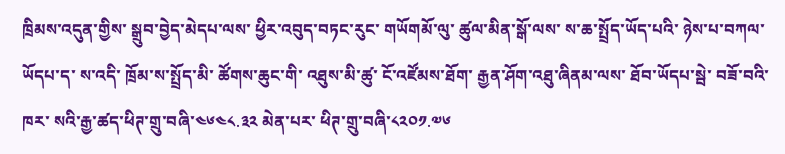ཁྲིམས་འདུན་གྱིས་ སྒྲུབ་བྱེད་མེདཔ་ལས་ ཕྱིར་འབུད་བཏང་རུང་ གཡོགམོ་ལུ་ ཚུལ་མིན་སྒོ་ལས་ ས་ཆ་སྤྲོད་ཡོད་པའི་ ཉེས་པ་བཀལ་ཡོདཔ་ད་ ས་འདི་ ཁྲོམ་ས་སྤྲོད་མི་ ཚོགས་ཆུང་གི་ འཐུས་མི་ཚུ་ ངོ་འཛོམས་ཐོག་ རྒྱན་ཤོག་འཐུ་ཞིནམ་ལས་ ཐོབ་ཡོདཔ་སྦེ་ བཟོ་བའི་ཁར་ སའི་རྒྱ་ཚད་ཕིཊ་གྲུ་བཞི་༤༦༤༨.༣༢ མེན་པར་ ཕིཊ་གྲུ་བཞི་༨༢༠༡.༧༦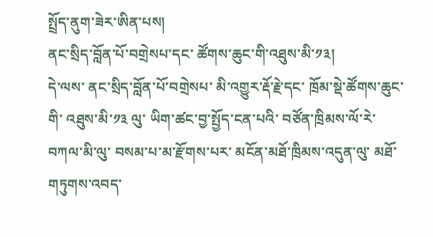སྤྲོད་ནུག་ཟེར་ཨིན་པས།
ནང་སྲིད་བློན་པོ་བགྲེསཔ་དང་ ཚོགས་ཆུང་གི་འཐུས་མི་༡༣།
དེ་ལས་ ནང་སྲིད་བློན་པོ་བགྲེསཔ་ མི་འགྱུར་རྡོ་རྗེ་དང་ ཁྲོམ་སྡེ་ཚོགས་ཆུང་གི་ འཐུས་མི་༡༣ ལུ་ ཡིག་ཚང་བྱ་སྤྱོད་ངན་པའི་ བཙོན་ཁྲིམས་ལོ་རེ་ བཀལ་མི་ལུ་ བསམ་པ་མ་རྫོགས་པར་ མངོན་མཐོ་ཁྲིམས་འདུན་ལུ་ མཐོ་གཏུགས་འབད་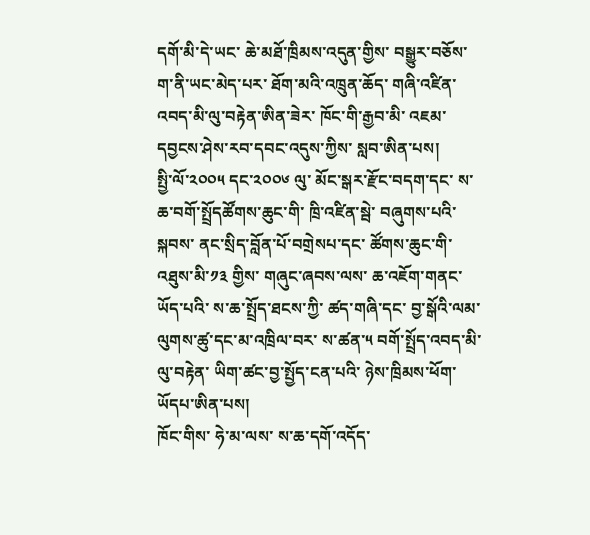དགོ་མི་དེ་ཡང་ ཆེ་མཐོ་ཁྲིམས་འདུན་གྱིས་ བསྒྱུར་བཅོས་ག་ནི་ཡང་མེད་པར་ ཐོག་མའི་འཁྲུན་ཆོད་ གཞི་འཛིན་འབད་མི་ལུ་བརྟེན་ཨིན་ཟེར་ ཁོང་གི་རྒྱབ་མི་ འཇམ་དབྱངས་ཤེས་རབ་དབང་འདུས་ཀྱིས་ སླབ་ཨིན་པས།
སྤྱི་ལོ་༢༠༠༥ དང་༢༠༠༦ ལུ་ མོང་སྒར་རྫོང་བདག་དང་ ས་ཆ་བགོ་སྤྲོདཚོགས་ཆུང་གི་ ཁྲི་འཛིན་སྦེ་ བཞུགས་པའི་སྐབས་ ནང་སྲིད་བློན་པོ་བགྲེསཔ་དང་ ཚོགས་ཆུང་གི་ འཐུས་མི་༡༣ གྱིས་ གཞུང་ཞབས་ལས་ ཆ་འཇོག་གནང་ཡོད་པའི་ ས་ཆ་སྤྲོད་ཐངས་ཀྱི་ ཚད་གཞི་དང་ བྱ་སྒོའི་ལམ་ལུགས་ཚུ་དང་མ་འཁྲིལ་བར་ ས་ཚན་༥ བགོ་སྤྲོད་འབད་མི་ལུ་བརྟེན་ ཡིག་ཚང་བྱ་སྤྱོད་ངན་པའི་ ཉེས་ཁྲིམས་ཕོག་ཡོདཔ་ཨིན་པས།
ཁོང་གིས་ ཧེ་མ་ལས་ ས་ཆ་དགོ་འདོད་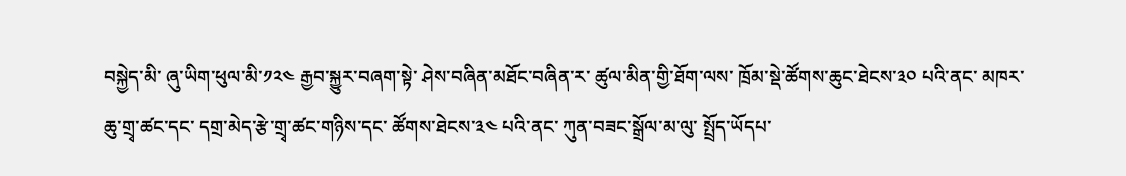བསྐྱེད་མི་ ཞུ་ཡིག་ཕུལ་མི་༡༢༤ རྒྱབ་སྐྱུར་བཞག་སྟེ་ ཤེས་བཞིན་མཐོང་བཞིན་ར་ ཚུལ་མིན་གྱི་ཐོག་ལས་ ཁྲོམ་སྡེ་ཚོགས་ཆུང་ཐེངས་༣༠ པའི་ནང་ མཁར་ཆུ་གྲྭ་ཚང་དང་ དགྲ་མེད་རྩེ་གྲྭ་ཚང་གཉིས་དང་ ཚོགས་ཐེངས་༣༤ པའི་ནང་ ཀུན་བཟང་སྒྲོལ་མ་ལུ་ སྤྲོད་ཡོདཔ་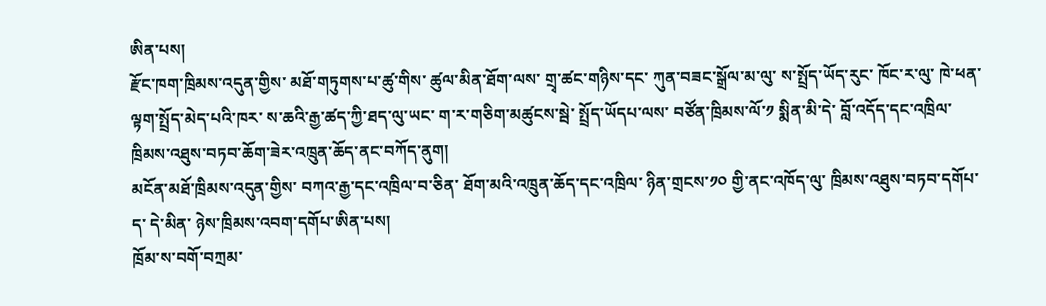ཨིན་པས།
རྫོང་ཁག་ཁྲིམས་འདུན་གྱིས་ མཐོ་གཏུགས་པ་ཚུ་གིས་ ཚུལ་མིན་ཐོག་ལས་ གྲྭ་ཚང་གཉིས་དང་ ཀུན་བཟང་སྒྲོལ་མ་ལུ་ ས་སྤྲོད་ཡོད་རུང་ ཁོང་ར་ལུ་ ཁེ་ཕན་ལྟག་སྤྲོད་མེད་པའི་ཁར་ ས་ཆའི་རྒྱ་ཚད་ཀྱི་ཐད་ལུ་ཡང་ ག་ར་གཅིག་མཚུངས་སྦེ་ སྤྲོད་ཡོདཔ་ལས་ བཙོན་ཁྲིམས་ལོ་༡ སྨིན་མི་དེ་ བློ་འདོད་དང་འཁྲིལ་ ཁྲིམས་འཐུས་བཏབ་ཆོག་ཟེར་འཁྲུན་ཆོད་ནང་བཀོད་ནུག།
མངོན་མཐོ་ཁྲིམས་འདུན་གྱིས་ བཀའ་རྒྱ་དང་འཁྲིལ་བ་ཅིན་ ཐོག་མའི་འཁྲུན་ཆོད་དང་འཁྲིལ་ ཉིན་གྲངས་༡༠ གྱི་ནང་འཁོད་ལུ་ ཁྲིམས་འཐུས་བཏབ་དགོཔ་ད་ དེ་མིན་ ཉེས་ཁྲིམས་འབག་དགོཔ་ཨིན་པས།
ཁྲོམ་ས་བགོ་བཀྲམ་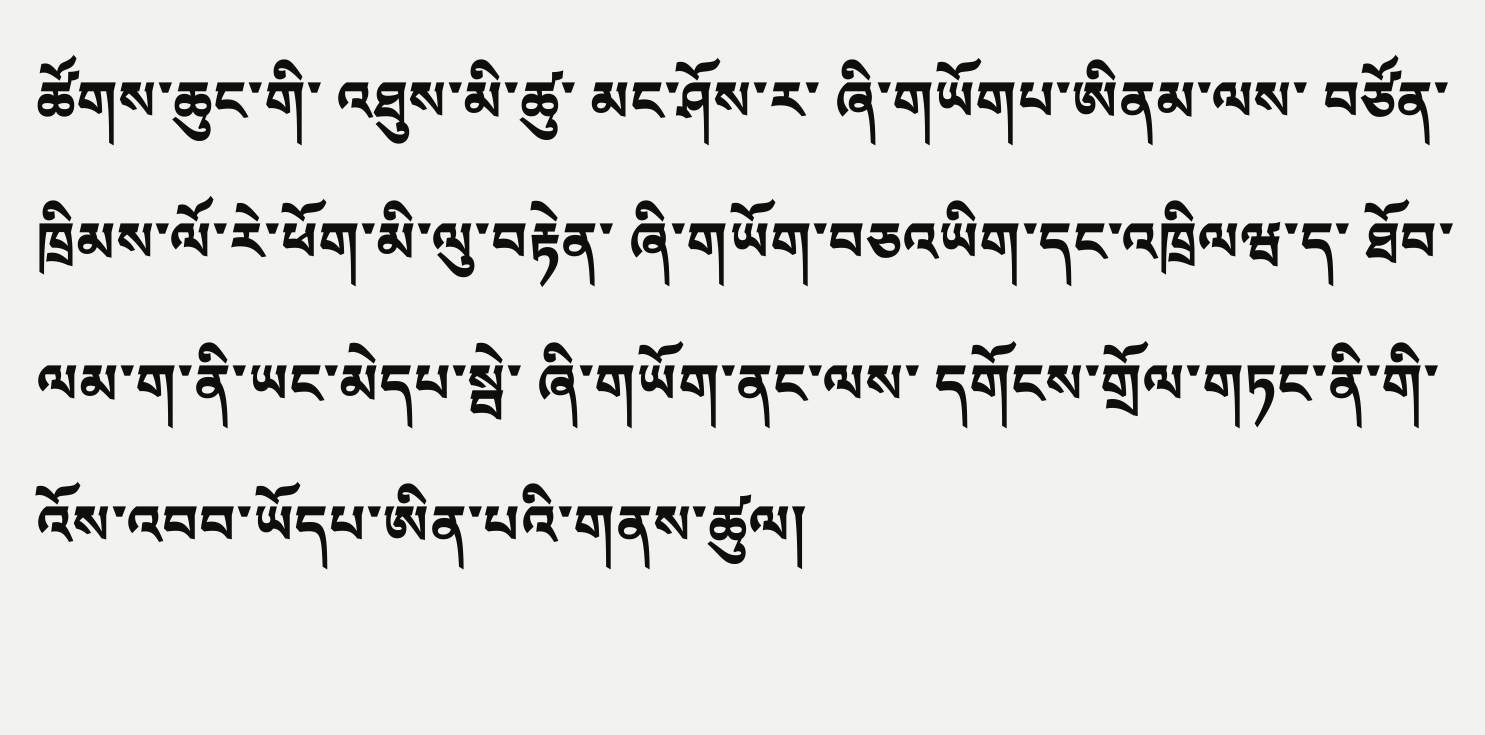ཚོགས་ཆུང་གི་ འཐུས་མི་ཚུ་ མང་ཤོས་ར་ ཞི་གཡོགཔ་ཨིནམ་ལས་ བཙོན་ཁྲིམས་ལོ་རེ་ཕོག་མི་ལུ་བརྟེན་ ཞི་གཡོག་བཅའཡིག་དང་འཁྲིལཝ་ད་ ཐོབ་ལམ་ག་ནི་ཡང་མེདཔ་སྦེ་ ཞི་གཡོག་ནང་ལས་ དགོངས་གྲོལ་གཏང་ནི་གི་ འོས་འབབ་ཡོདཔ་ཨིན་པའི་གནས་ཚུལ།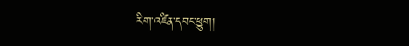རིག་འཛིན་དབང་ཕྱུག།